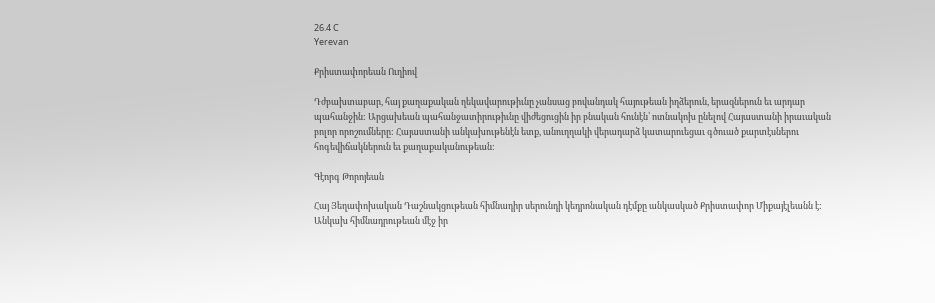26.4 C
Yerevan

Քրիստափորեան Ուղիով

Դժբախտաբար, հայ քաղաքական ղեկավարութիւնը չանսաց բովանդակ հայութեան իղձերուն, երազներուն եւ արդար պահանջին: Արցախեան պահանջատիրութիւնը վիժեցուցին իր բնական հունէն՝ ոտնակոխ ընելով Հայաստանի իրաւական բոլոր որոշումները: Հայաստանի անկախութենէն ետք, անուղղակի վերադարձ կատարուեցաւ գծուած քարտէսներու հոգեվիճակներուն եւ քաղաքականութեան:

Գէորգ Թորոյեան

Հայ Յեղափոխական Դաշնակցութեան հիմնադիր սերունդի կեդրոնական դէմքը անկասկած Քրիստափոր Միքայէլեանն է: Անկախ հիմնադրութեան մէջ իր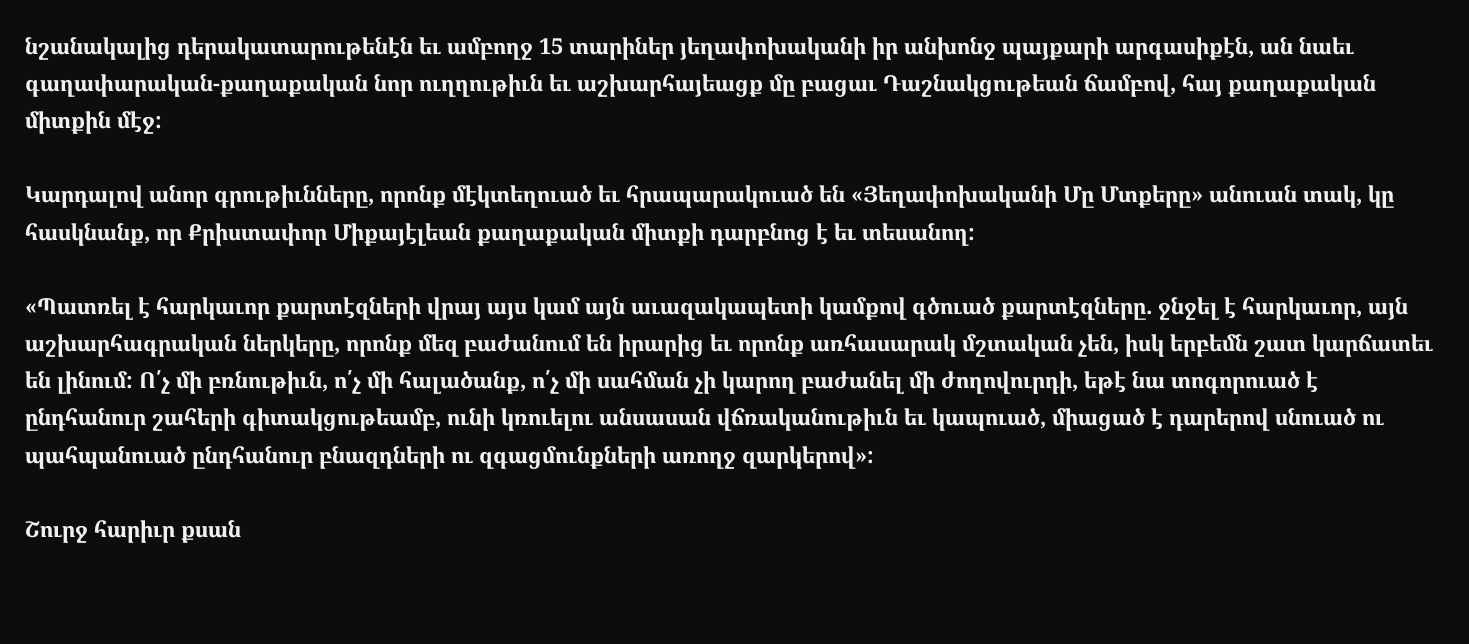նշանակալից դերակատարութենէն եւ ամբողջ 15 տարիներ յեղափոխականի իր անխոնջ պայքարի արգասիքէն, ան նաեւ գաղափարական-քաղաքական նոր ուղղութիւն եւ աշխարհայեացք մը բացաւ Դաշնակցութեան ճամբով, հայ քաղաքական միտքին մէջ:

Կարդալով անոր գրութիւնները, որոնք մէկտեղուած եւ հրապարակուած են «Յեղափոխականի Մը Մտքերը» անուան տակ, կը հասկնանք, որ Քրիստափոր Միքայէլեան քաղաքական միտքի դարբնոց է եւ տեսանող:

«Պատռել է հարկաւոր քարտէզների վրայ այս կամ այն աւազակապետի կամքով գծուած քարտէզները. ջնջել է հարկաւոր, այն աշխարհագրական ներկերը, որոնք մեզ բաժանում են իրարից եւ որոնք առհասարակ մշտական չեն, իսկ երբեմն շատ կարճատեւ են լինում: Ո՛չ մի բռնութիւն, ո՛չ մի հալածանք, ո՛չ մի սահման չի կարող բաժանել մի ժողովուրդի, եթէ նա տոգորուած է ընդհանուր շահերի գիտակցութեամբ, ունի կռուելու անսասան վճռականութիւն եւ կապուած, միացած է դարերով սնուած ու պահպանուած ընդհանուր բնազդների ու զգացմունքների առողջ զարկերով»:

Շուրջ հարիւր քսան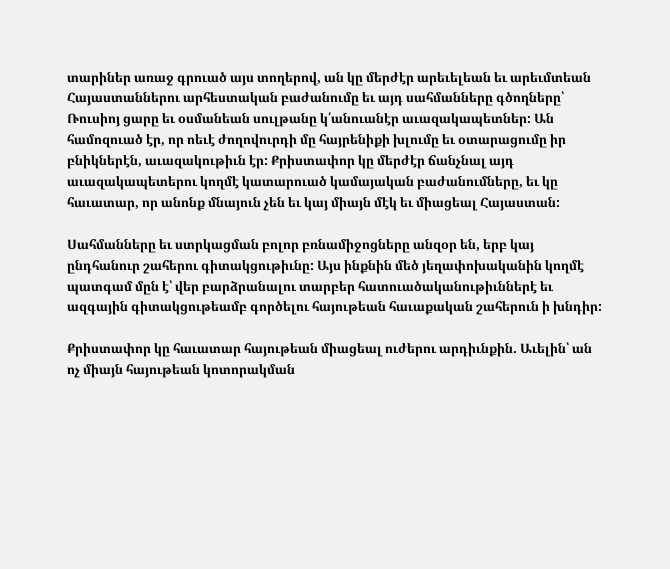տարիներ առաջ գրուած այս տողերով, ան կը մերժէր արեւելեան եւ արեւմտեան Հայաստաններու արհեստական բաժանումը եւ այդ սահմանները գծողները՝ Ռուսիոյ ցարը եւ օսմանեան սուլթանը կ՛անուանէր աւազակապետներ: Ան համոզուած էր, որ ոեւէ ժողովուրդի մը հայրենիքի խլումը եւ օտարացումը իր բնիկներէն, աւազակութիւն էր: Քրիստափոր կը մերժէր ճանչնալ այդ աւազակապետերու կողմէ կատարուած կամայական բաժանումները, եւ կը հաւատար, որ անոնք մնայուն չեն եւ կայ միայն մէկ եւ միացեալ Հայաստան:

Սահմանները եւ ստրկացման բոլոր բռնամիջոցները անզօր են, երբ կայ ընդհանուր շահերու գիտակցութիւնը: Այս ինքնին մեծ յեղափոխականին կողմէ պատգամ մըն է՝ վեր բարձրանալու տարբեր հատուածականութիւններէ եւ ազգային գիտակցութեամբ գործելու հայութեան հաւաքական շահերուն ի խնդիր:

Քրիստափոր կը հաւատար հայութեան միացեալ ուժերու արդիւնքին. Աւելին՝ ան ոչ միայն հայութեան կոտորակման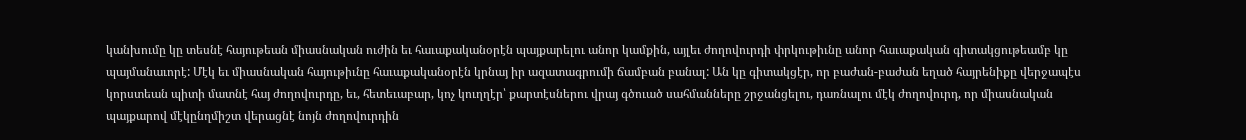կանխումը կը տեսնէ հայութեան միասնական ուժին եւ հաւաքականօրէն պայքարելու անոր կամքին, այլեւ ժողովուրդի փրկութիւնը անոր հաւաքական գիտակցութեամբ կը պայմանաւորէ: Մէկ եւ միասնական հայութիւնը հաւաքականօրէն կրնայ իր ազատագրումի ճամբան բանալ: Ան կը գիտակցէր, որ բաժան-բաժան եղած հայրենիքը վերջապէս կորստեան պիտի մատնէ հայ ժողովուրդը, եւ, հետեւաբար, կոչ կուղղէր՝ քարտէսներու վրայ գծուած սահմանները շրջանցելու, դառնալու մէկ ժողովուրդ, որ միասնական պայքարով մէկընղմիշտ վերացնէ նոյն ժողովուրդին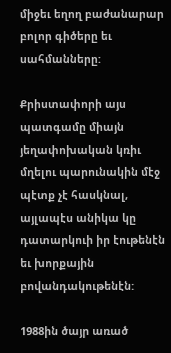միջեւ եղող բաժանարար բոլոր գիծերը եւ սահմանները:

Քրիստափորի այս պատգամը միայն յեղափոխական կռիւ մղելու պարունակին մէջ պէտք չէ հասկնալ, այլապէս անիկա կը դատարկուի իր էութենէն եւ խորքային բովանդակութենէն:

1988ին ծայր առած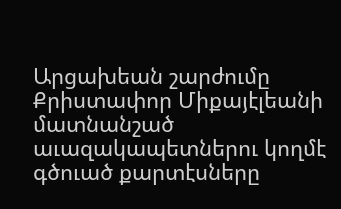Արցախեան շարժումը Քրիստափոր Միքայէլեանի մատնանշած աւազակապետներու կողմէ գծուած քարտէսները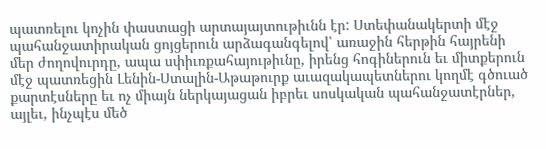պատռելու կոչին փաստացի արտայայտութիւնն էր: Ստեփանակերտի մէջ պահանջատիրական ցոյցերուն արձագանգելով՝ առաջին հերթին հայրենի մեր ժողովուրդը, ապա սփիւռքահայութիւնը, իրենց հոգիներուն եւ միտքերուն մէջ պատռեցին Լենին-Ստալին-Աթաթուրք աւազակապետներու կողմէ գծուած քարտէսները եւ ոչ միայն ներկայացան իբրեւ սոսկական պահանջատէրներ, այլեւ, ինչպէս մեծ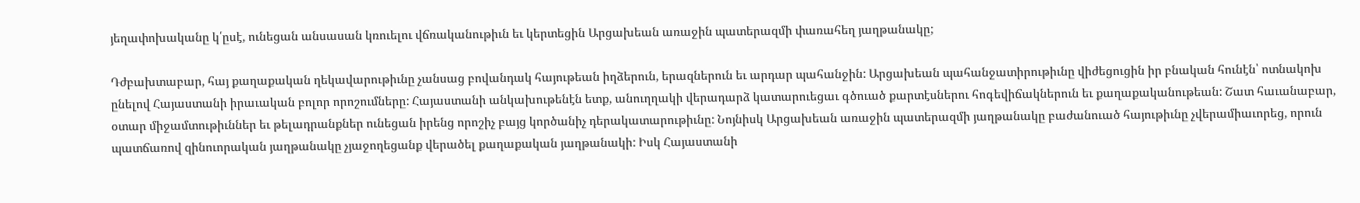յեղափոխականը կ՛ըսէ, ունեցան անսասան կռուելու վճռականութիւն եւ կերտեցին Արցախեան առաջին պատերազմի փառահեղ յաղթանակը;

Դժբախտաբար, հայ քաղաքական ղեկավարութիւնը չանսաց բովանդակ հայութեան իղձերուն, երազներուն եւ արդար պահանջին: Արցախեան պահանջատիրութիւնը վիժեցուցին իր բնական հունէն՝ ոտնակոխ ընելով Հայաստանի իրաւական բոլոր որոշումները: Հայաստանի անկախութենէն ետք, անուղղակի վերադարձ կատարուեցաւ գծուած քարտէսներու հոգեվիճակներուն եւ քաղաքականութեան: Շատ հաւանաբար, օտար միջամտութիւններ եւ թելադրանքներ ունեցան իրենց որոշիչ բայց կործանիչ դերակատարութիւնը: Նոյնիսկ Արցախեան առաջին պատերազմի յաղթանակը բաժանուած հայութիւնը չվերամիաւորեց, որուն պատճառով զինուորական յաղթանակը չյաջողեցանք վերածել քաղաքական յաղթանակի: Իսկ Հայաստանի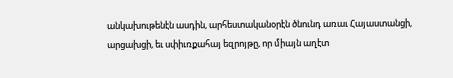անկախութենէն ասդին, արհեստականօրէն ծնունդ առաւ Հայաստանցի, արցախցի, եւ սփիւռքահայ եզրոյթը, որ միայն աղէտ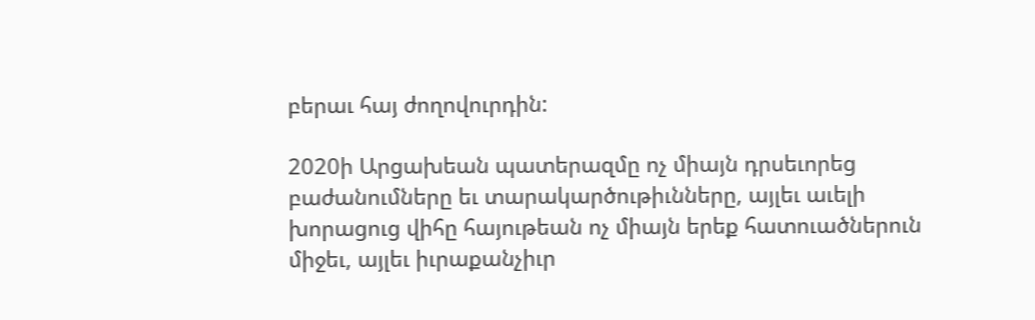բերաւ հայ ժողովուրդին:

2020ի Արցախեան պատերազմը ոչ միայն դրսեւորեց բաժանումները եւ տարակարծութիւնները, այլեւ աւելի խորացուց վիհը հայութեան ոչ միայն երեք հատուածներուն միջեւ, այլեւ իւրաքանչիւր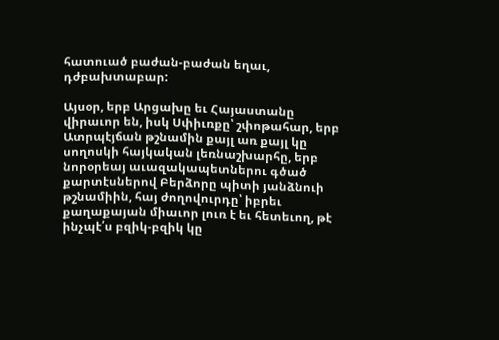հատուած բաժան-բաժան եղաւ, դժբախտաբար:

Այսօր, երբ Արցախը եւ Հայաստանը վիրաւոր են, իսկ Սփիւռքը՝ շփոթահար, երբ Ատրպէյճան թշնամին քայլ առ քայլ կը սողոսկի հայկական լեռնաշխարհը, երբ նորօրեայ աւազակապետներու գծած քարտէսներով Բերձորը պիտի յանձնուի թշնամիին, հայ ժողովուրդը՝ իբրեւ քաղաքայան միաւոր լուռ է եւ հետեւող, թէ ինչպէ՛ս բզիկ-բզիկ կը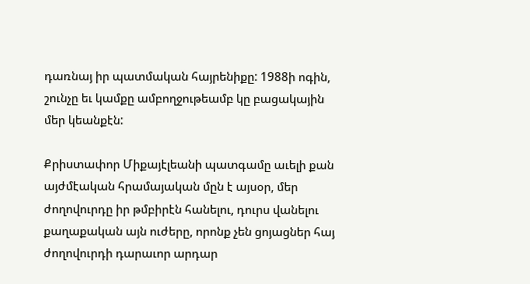դառնայ իր պատմական հայրենիքը: 1988ի ոգին, շունչը եւ կամքը ամբողջութեամբ կը բացակային մեր կեանքէն:

Քրիստափոր Միքայէլեանի պատգամը աւելի քան այժմէական հրամայական մըն է այսօր, մեր ժողովուրդը իր թմբիրէն հանելու, դուրս վանելու քաղաքական այն ուժերը, որոնք չեն ցոյացներ հայ ժողովուրդի դարաւոր արդար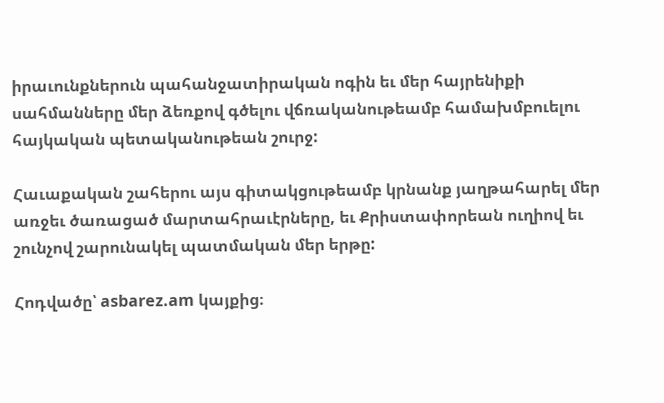իրաւունքներուն պահանջատիրական ոգին եւ մեր հայրենիքի սահմանները մեր ձեռքով գծելու վճռականութեամբ համախմբուելու հայկական պետականութեան շուրջ:

Հաւաքական շահերու այս գիտակցութեամբ կրնանք յաղթահարել մեր առջեւ ծառացած մարտահրաւէրները, եւ Քրիստափորեան ուղիով եւ շունչով շարունակել պատմական մեր երթը:

Հոդվածը՝ asbarez.am կայքից։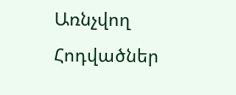Առնչվող Հոդվածներ